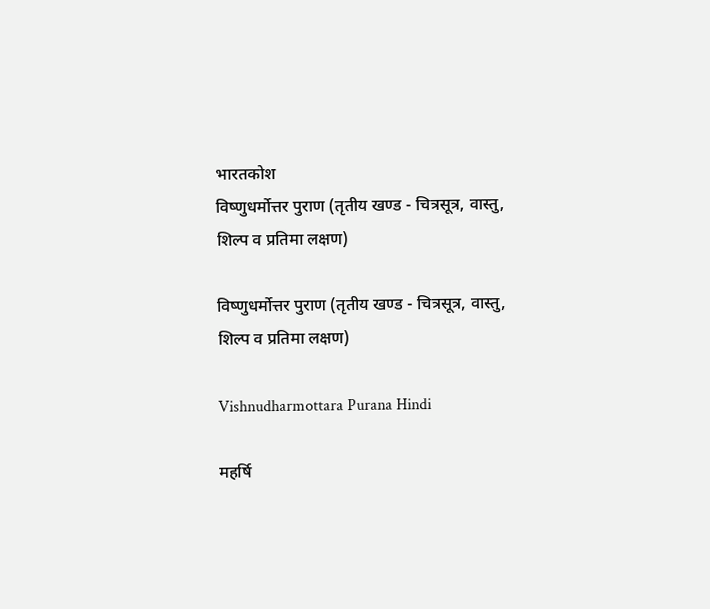भारतकोश
विष्णुधर्मोत्तर पुराण (तृतीय खण्ड - चित्रसूत्र, वास्तु, शिल्प व प्रतिमा लक्षण)

विष्णुधर्मोत्तर पुराण (तृतीय खण्ड - चित्रसूत्र, वास्तु, शिल्प व प्रतिमा लक्षण)

Vishnudharmottara Purana Hindi

महर्षि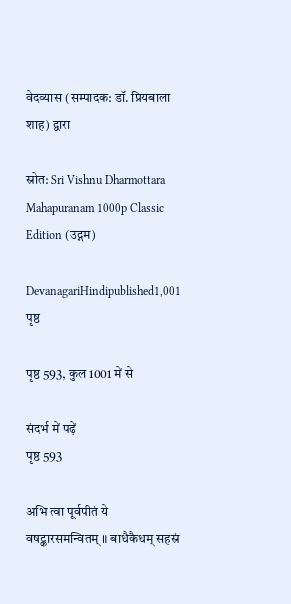वेदव्यास (सम्पादक: डॉ. प्रियबाला शाह) द्वारा

स्रोत: Sri Vishnu Dharmottara Mahapuranam 1000p Classic Edition (उद्गम)

DevanagariHindipublished1,001 पृष्ठ

पृष्ठ 593, कुल 1001 में से

संदर्भ में पढ़ें
पृष्ठ 593

अभि त्वा पूर्वपीतं ये वषट्कारसमन्वितम् ॥ बाधैकैधम् सहस्रं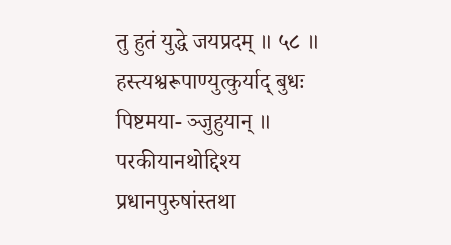तु हुतं युद्धे जयप्रदम् ॥ ५८ ॥ हस्त्यश्वरूपाण्युत्कुर्याद् बुधः पिष्टमया- ञ्जुहुयान् ॥ परकीयानथोद्दिश्य प्रधानपुरुषांस्तथा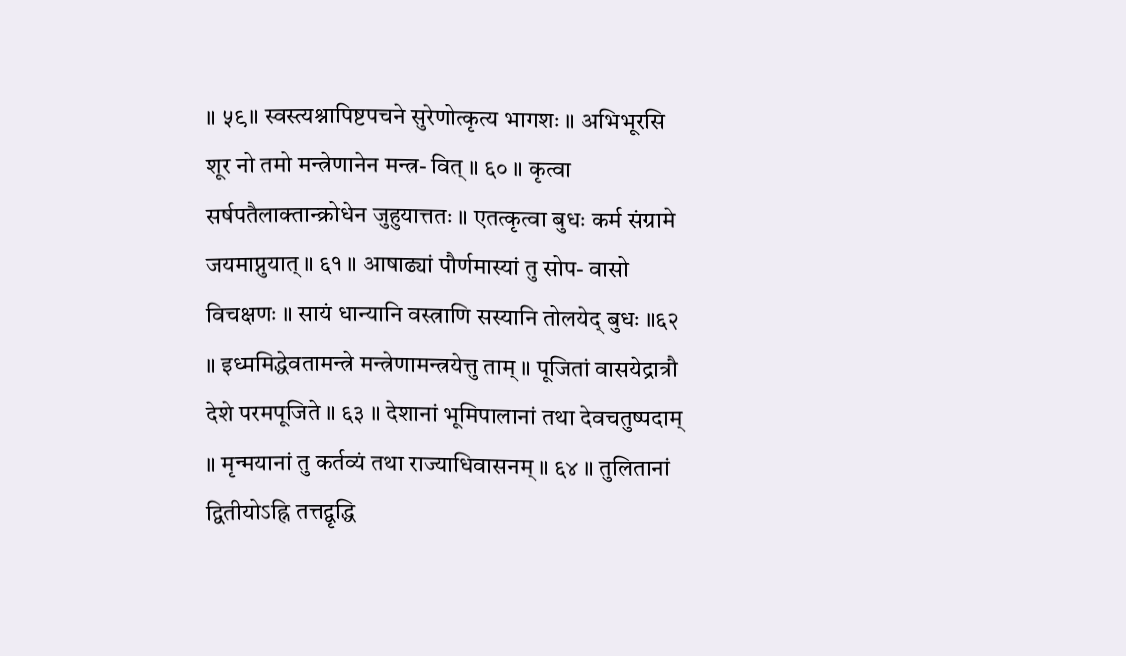॥ ५९॥ स्वस्त्यश्नापिष्टपचने सुरेणोत्कृत्य भागशः ॥ अभिभूरसि शूर नो तमो मन्त्रेणानेन मन्त्र- वित् ॥ ६० ॥ कृत्वा सर्षपतैलाक्तान्क्रोधेन जुहुयात्ततः ॥ एतत्कृत्वा बुधः कर्म संग्रामे जयमाप्नुयात् ॥ ६१ ॥ आषाढ्यां पौर्णमास्यां तु सोप- वासो विचक्षणः ॥ सायं धान्यानि वस्त्राणि सस्यानि तोलयेद् बुधः ॥६२ ॥ इध्ममिद्धेवतामन्त्रे मन्त्रेणामन्त्रयेत्तु ताम् ॥ पूजितां वासयेद्रात्रौ देशे परमपूजिते ॥ ६३ ॥ देशानां भूमिपालानां तथा देवचतुष्पदाम् ॥ मृन्मयानां तु कर्तव्यं तथा राज्याधिवासनम् ॥ ६४ ॥ तुलितानां द्वितीयोऽह्नि तत्तद्वृद्धि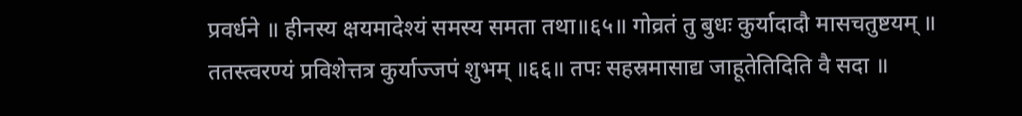प्रवर्धने ॥ हीनस्य क्षयमादेश्यं समस्य समता तथा॥६५॥ गोव्रतं तु बुधः कुर्यादादौ मासचतुष्टयम् ॥ ततस्त्वरण्यं प्रविशेत्तत्र कुर्याज्जपं शुभम् ॥६६॥ तपः सहस्रमासाद्य जाहूतेतिदिति वै सदा ॥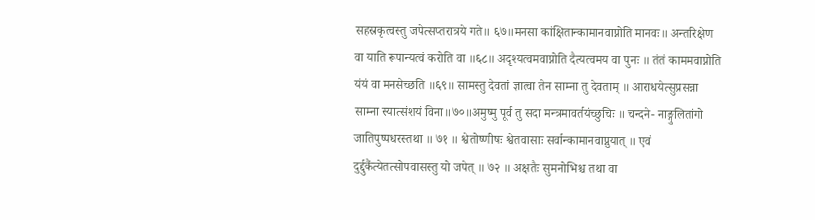सहस्रकृत्वस्तु जपेत्सप्तरात्रये गते॥ ६७॥मनसा कांक्षितान्कामानवाप्नोति मानवः॥ अन्तरिक्षेण वा याति रूपान्यत्वं करोति वा ॥६८॥ अदृश्यत्वमवाप्नोति दैत्यत्वमय वा पुनः ॥ तंतं काममवाप्नोति यंयं वा मनसेच्छति ॥६९॥ सामस्तु देवतां ज्ञात्वा तेन साम्ना तु देवताम् ॥ आराधयेत्सुप्रसन्ना साम्ना स्यात्संशयं विना॥७०॥अमुष्मु पूर्व तु सदा मन्त्रमावर्तयंच्छुचिः ॥ चन्दने- नाङ्गुलितांगो जातिपुष्पधरस्तथा ॥ ७१ ॥ श्वेतोष्णीषः श्वेतवासाः सर्वान्कामानवाप्नुयात् ॥ एवं दुर्द्दुकैंत्येतत्सोपवासस्तु यो जपेत् ॥ ७२ ॥ अक्षतैः सुमनोभिश्च तथा वा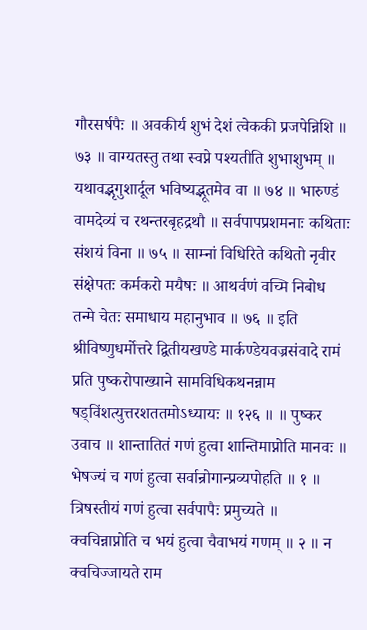गौरसर्षपैः ॥ अवकीर्य शुभं देशं त्वेककी प्रजपेन्निशि ॥ ७३ ॥ वाग्यतस्तु तथा स्वप्ने पश्यतीति शुभाशुभम् ॥ यथावद्भृगुशार्दूल भविष्यद्भूतमेव वा ॥ ७४ ॥ भारुण्डं वामदेव्यं च रथन्तरबृहद्रथौ ॥ सर्वपापप्रशमनाः कथिताः संशयं विना ॥ ७५ ॥ साम्नां विधिरिते कथितो नृवीर संक्षेपतः कर्मकरो मयैषः ॥ आथर्वणं वच्मि निबोध तन्मे चेतः समाधाय महानुभाव ॥ ७६ ॥ इति श्रीविष्णुधर्मोत्तरे द्वितीयखण्डे मार्कण्डेयवज्रसंवादे रामं प्रति पुष्करोपाख्याने सामविधिकथनन्नाम षड्विंशत्युत्तरशततमोऽध्यायः ॥ १२६ ॥ ॥ पुष्कर उवाच ॥ शान्तातितं गणं हुत्वा शान्तिमाप्नोति मानवः ॥ भेषज्यं च गणं हुत्वा सर्वान्रोगान्प्रव्यपोहति ॥ १ ॥ त्रिषस्तीयं गणं हुत्वा सर्वपापैः प्रमुच्यते ॥ क्वचिन्नाप्नोति च भयं हुत्वा चैवाभयं गणम् ॥ २ ॥ न क्वचिज्जायते राम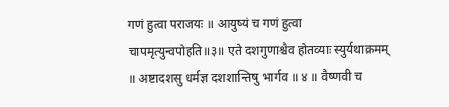गणं हुत्वा पराजयः ॥ आयुष्यं च गणं हुत्वा चापमृत्युन्वपोहति॥३॥ एते दशगुणाश्चैव होतव्याः स्युर्यथाक्रमम् ॥ अष्टादशसु धर्मज्ञ दशशान्तिषु भार्गव ॥ ४ ॥ वैष्णवी च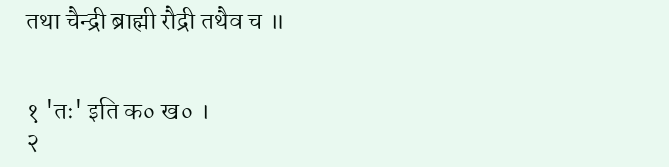तथा चैन्द्री ब्राह्मी रौद्री तथैव च ॥


१ 'तः' इति क० ख० ।
२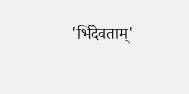'र्भिदेवताम्'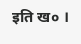इति ख० ।